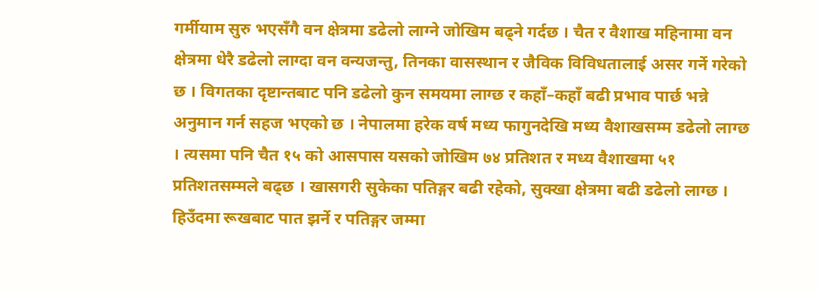गर्मीयाम सुरु भएसँगै वन क्षेत्रमा डढेलो लाग्ने जोखिम बढ्ने गर्दछ । चैत र वैशाख महिनामा वन क्षेत्रमा धेरै डढेलो लाग्दा वन वन्यजन्तु, तिनका वासस्थान र जैविक विविधतालाई असर गर्ने गरेको छ । विगतका दृष्टान्तबाट पनि डढेलो कुन समयमा लाग्छ र कहाँ–कहाँ बढी प्रभाव पार्छ भन्ने अनुमान गर्न सहज भएको छ । नेपालमा हरेक वर्ष मध्य फागुनदेखि मध्य वैशाखसम्म डढेलो लाग्छ । त्यसमा पनि चैत १५ को आसपास यसको जोखिम ७४ प्रतिशत र मध्य वैशाखमा ५१ प्रतिशतसम्मले बढ्छ । खासगरी सुकेका पतिङ्गर बढी रहेको, सुक्खा क्षेत्रमा बढी डढेलो लाग्छ । हिउँदमा रूखबाट पात झर्ने र पतिङ्गर जम्मा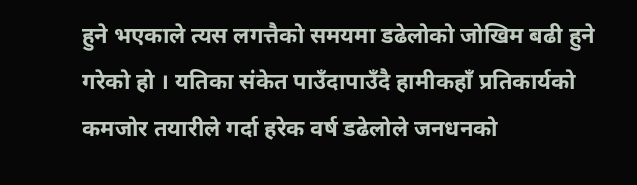हुने भएकाले त्यस लगत्तैको समयमा डढेलोको जोखिम बढी हुने गरेको हो । यतिका संकेत पाउँदापाउँदै हामीकहाँ प्रतिकार्यको कमजोर तयारीले गर्दा हरेक वर्ष डढेलोले जनधनको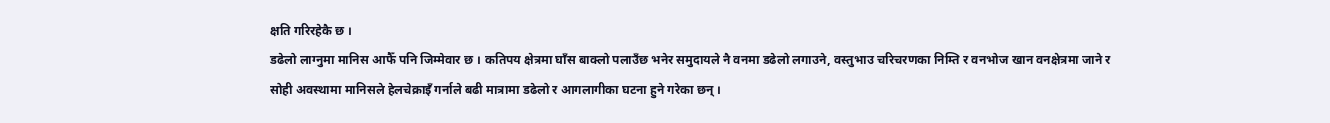क्षति गरिरहेकै छ ।
डढेलो लाग्नुमा मानिस आफैँ पनि जिम्मेवार छ । कतिपय क्षेत्रमा घाँस बाक्लो पलाउँछ भनेर समुदायले नै वनमा डढेलो लगाउने, वस्तुभाउ चरिचरणका निम्ति र वनभोज खान वनक्षेत्रमा जाने र सोही अवस्थामा मानिसले हेलचेक्राइँ गर्नाले बढी मात्रामा डढेलो र आगलागीका घटना हुने गरेका छन् ।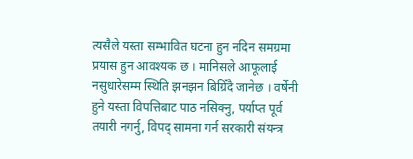त्यसैले यस्ता सम्भावित घटना हुन नदिन समग्रमा प्रयास हुन आवश्यक छ । मानिसले आफूलाई नसुधारेसम्म स्थिति झनझन बिग्रिँदै जानेछ । वर्षेनी हुने यस्ता विपत्तिबाट पाठ नसिक्नु, पर्याप्त पूर्व तयारी नगर्नु, विपद् सामना गर्न सरकारी संयन्त्र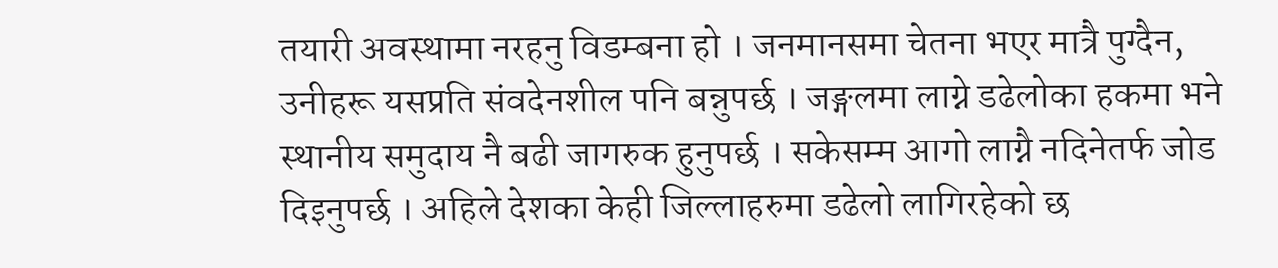तयारी अवस्थामा नरहनु विडम्बना हो । जनमानसमा चेतना भएर मात्रै पुग्दैन, उनीहरू यसप्रति संवदेनशील पनि बन्नुपर्छ । जङ्गलमा लाग्ने डढेलोका हकमा भने स्थानीय समुदाय नै बढी जागरुक हुनुपर्छ । सकेसम्म आगो लाग्नै नदिनेतर्फ जोड दिइनुपर्छ । अहिले देशका केही जिल्लाहरुमा डढेलो लागिरहेको छ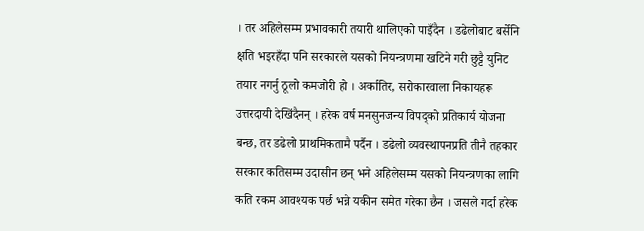। तर अहिलेसम्म प्रभावकारी तयारी थालिएको पाइँदैन । डढेलोबाट बर्सेनि क्षति भइरहँदा पनि सरकारले यसको नियन्त्रणमा खटिने गरी छुट्टै युनिट तयार नगर्नु ठूलो कमजोरी हो । अर्कातिर, सरोकारवाला निकायहरू उत्तरदायी देखिंदैनन् । हरेक वर्ष मनसुनजन्य विपद्को प्रतिकार्य योजना बन्छ, तर डढेलो प्राथमिकतामै पर्दैन । डढेलो व्यवस्थापनप्रति तीनै तहकार सरकार कतिसम्म उदासीन छन् भने अहिलेसम्म यसको नियन्त्रणका लागि कति रकम आवश्यक पर्छ भन्ने यकीन समेत गरेका छैन । जसले गर्दा हरेक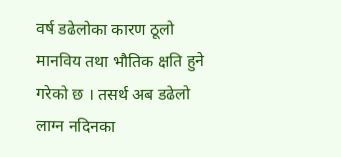वर्ष डढेलोका कारण ठूलो मानविय तथा भौतिक क्षति हुने गरेको छ । तसर्थ अब डढेलो लाग्न नदिनका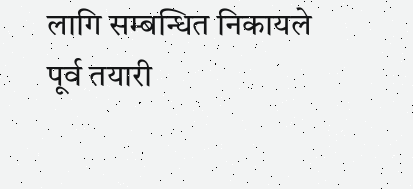लागि सम्बन्धित निकायले पूर्व तयारी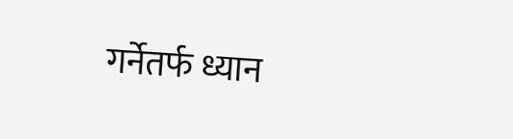गर्नेतर्फ ध्यान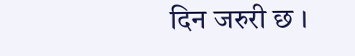दिन जरुरी छ ।